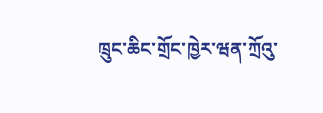ཁྲུང་ཆིང་གྲོང་ཁྱེར་ཝན་ཀྲོའུ་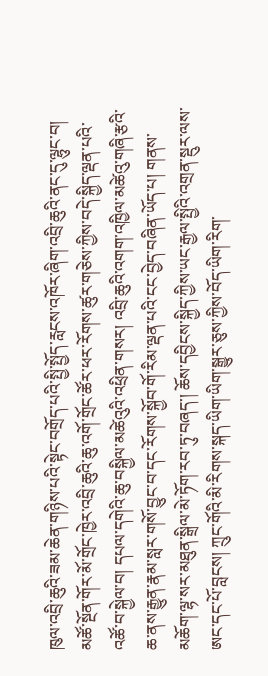ཁུལ་འབྲི་ཆུའི་ཟམ་ཆེན་གཉིས་པའི་སྟེང་བགྲོད་པའི་སྤྱི་སྤྱོད་རླངས་འཁོར་ཞིག་འབྲི་ཆུའི་ནང་དུ་ལྷུང་བ། མཚོ་སྔོན་གོར་མོ་གྲོང་ཁྱེར་འབྲི་ཆུའི་ཆུ་འགོ་གྲོང་ཚོར་ཕར་རོགས་ཚུར་གཅེས་ཀྱིས་བདེ་སྐྱིད་ལྡན་པའི་འཚོ་བ་སྐྱེལ་བ། དཔལ་དགེའི་ཆུ་བསྐྱིལ་མཚེའུའི་འཕྲིན་གསར། འབྲི་ཆུའི་འགག་འཁྱིལ་མཚེའུ་གཞི་རྩའི་ཆ་ནས་རྒྱུན་རྣམ་སླར་གསོ་བྱུང་བ་དང་རོགས་སྐྱོབ་གོ་རིམ་ལྡན་པའི་ངང་བྱེད་བཞིན་ཡོད་པ། གནས་མཆོག་ལྷ་སར་མཐུན་སྒྲིལ་མེ་ཏོག་རབ་ཏུ་བཞད་། ཆོས་དབྱིངས་སྐྱིད་ཀྱིས་ཡང་རྒྱལ་སྤྱིའི་འགྲན་སྡུར་ལས་ཨང་དང་པོ་བླངས། ཀྲུང་གོའི་མི་རིགས་སྐད་ཡིག་ཡིག་སྒྱུར་ཅུས་ཀྱིས་བོད་ཡིག་རིག་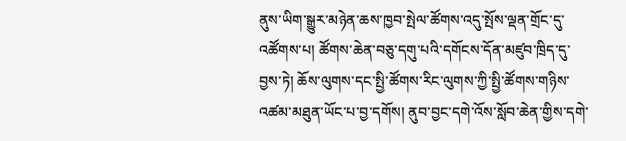ནུས་ཡིག་སྒྱུར་མཉེན་ཆས་ཁྱབ་སྤེལ་ཚོགས་འདུ་སྤོས་ལྡན་གྲོང་དུ་འཚོགས་པ། ཚོགས་ཆེན་བཅུ་དགུ་པའི་དགོངས་དོན་མཛུབ་ཁྲིད་དུ་བྱས་ཏེ། ཆོས་ལུགས་དང་སྤྱི་ཚོགས་རིང་ལུགས་ཀྱི་སྤྱི་ཚོགས་གཉིས་འཚམ་མཐུན་ཡོང་པ་བྱ་དགོས། ནུབ་བྱང་དགེ་འོས་སློབ་ཆེན་གྱིས་དགེ་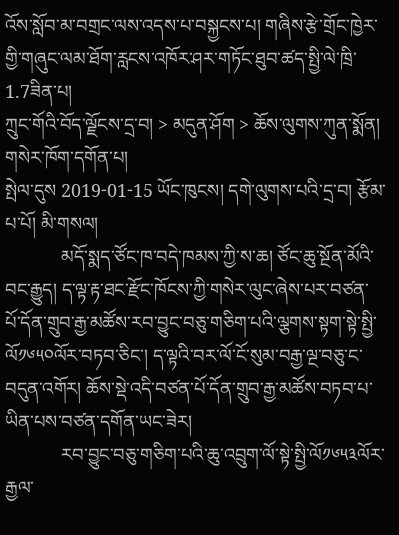འོས་སློབ་མ་བགྲང་ལས་འདས་པ་བསྐྱངས་པ། གཞིས་རྩེ་གྲོང་ཁྱེར་གྱི་གཞུང་ལམ་ཐོག་རླངས་འཁོར་ཤར་གཏོང་ཐུབ་ཚད་སྤྱི་ལེ་ཁྲི་1.7ཟིན་པ།
ཀྲུང་གོའི་བོད་ལྗོངས་དྲ་བ། > མདུན་ཤོག > ཆོས་ལུགས་ཀུན་སྨོན།
གསེར་ཁོག་དགོན་པ།
སྤེལ་དུས 2019-01-15 ཡོང་ཁུངས། དགེ་ལུགས་པའི་དྲ་བ། རྩོམ་པ་པོ། མི་གསལ།
            མདོ་སྨད་ཙོང་ཁ་བདེ་ཁམས་ཀྱི་ས་ཆ། ཙོང་ཆུ་སྔོན་མོའི་བང་རྒྱུད། ད་ལྟ་རྟ་ཐང་རྫོང་ཁོངས་ཀྱི་གསེར་ལུང་ཞེས་པར་བཙན་པོ་དོན་གྲུབ་རྒྱ་མཚོས་རབ་བྱུང་བཅུ་གཅིག་པའི་ལྕགས་སྟག་སྟེ་སྤྱི་ལོ༡༦༥༠ལོར་བཏབ་ཅིང་། ད་ལྟའི་བར་ལོ་ངོ་སུམ་བརྒྱ་ལྔ་བཅུ་ང་བདུན་འགོར། ཆོས་སྡེ་འདི་བཙན་པོ་དོན་གྲུབ་རྒྱ་མཚོས་བཏབ་པ་ཡིན་པས་བཙན་དགོན་ཡང་ཟེར།
            རབ་བྱུང་བཅུ་གཅིག་པའི་ཆུ་འབྲུག་ལོ་སྟེ་སྤྱི་ལོ༡༦༥༣ལོར་རྒྱལ་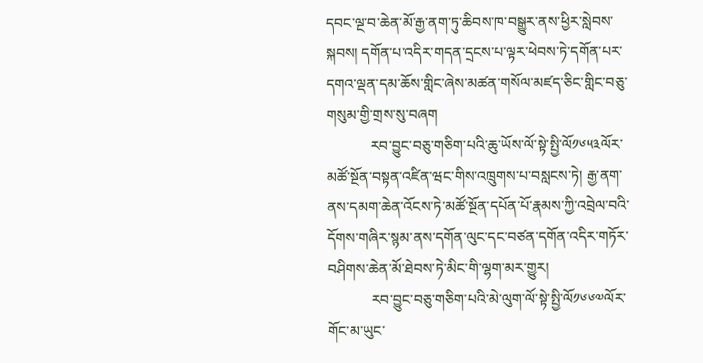དབང་ལྔ་བ་ཆེན་མོ་རྒྱ་ནག་ཏུ་ཆིབས་ཁ་བསྒྱུར་ནས་ཕྱིར་སླེབས་སྐབས། དགོན་པ་འདིར་གདན་དྲངས་པ་ལྟར་ཕེབས་ཏེ་དགོན་པར་དགའ་ལྡན་དམ་ཆོས་གླིང་ཞེས་མཚན་གསོལ་མཛད་ཅིང་གླིང་བཅུ་གསུམ་གྱི་གྲས་སུ་བཞག
            རབ་བྱུང་བཅུ་གཅིག་པའི་ཆུ་ཡོས་ལོ་སྟེ་སྤྱི་ལོ༡༦༥༣ལོར་མཚོ་སྔོན་བསྟན་འཛིན་ཝང་གིས་འཁྲུགས་པ་བསླངས་ཏེ། རྒྱ་ནག་ནས་དམག་ཆེན་འོངས་ཏེ་མཚོ་སྔོན་དཔོན་པོ་རྣམས་ཀྱི་འབྲེལ་བའི་དོགས་གཞིར་སྙམ་ནས་དགོན་ལུང་དང་བཙན་དགོན་འདིར་གཏོར་བཤིགས་ཆེན་མོ་ཐེབས་ཏེ་མིང་གི་ལྷག་མར་གྱུར།
            རབ་བྱུང་བཅུ་གཅིག་པའི་མེ་ལུག་ལོ་སྟེ་སྤྱི་ལོ༡༦༦༧ལོར་གོང་མ་ཡུང་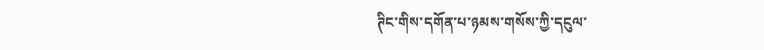ཊིང་གིས་དགོན་པ་ཉམས་གསོས་ཀྱི་དངུལ་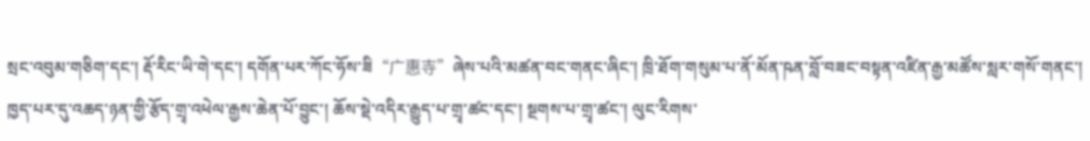སྲང་འབུམ་གཅིག་དང་། རྡོ་རིང་ཡི་གེ་དང་། དགོན་པར་ཀོང་ཧོས་ཟི“广惠寺”ཞེས་པའི་མཚན་བང་གནང་ཞིང་། ཁྲི་ཐོག་གསུམ་པ་ནོ་མོན་ཥན་བློ་བཟང་བསྟན་འཛིན་རྒྱ་མཚོས་སླར་གསོ་གནང་། ཁྱད་པར་དུ་འཆད་ཉན་གྱི་རྩོད་གྲྭ་འཕེལ་རྒྱས་ཆེན་པོ་བྱུང་། ཆོས་སྡེ་འདིར་རྒྱུད་པ་གྲྭ་ཚང་དང་། སྔགས་པ་གྲྭ་ཚང་། ལུང་རིགས་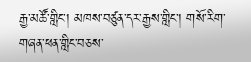རྒྱ་མཚོ་གླིང་། མཁས་བཙུན་དར་རྒྱས་གླིང་། གསོ་རིག་གཞན་ཕན་གླིང་བཅས་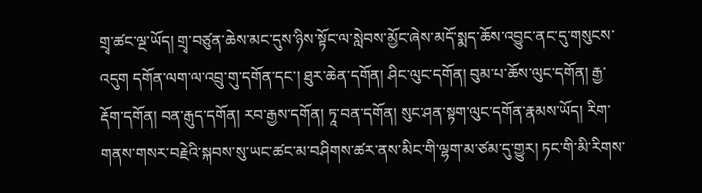གྲྭ་ཚང་ལྔ་ཡོད། གྲྭ་བཙུན་ཆེས་མང་དུས་ཉིས་སྟོང་ལ་སླེབས་མྱོང་ཞེས་མདོ་སྨད་ཆོས་འབྱུང་ནང་དུ་གསུངས་འདུག དགོན་ལག་ལ་འབྲུ་གུ་དགོན་དང་། ཐུར་ཆེན་དགོན། ཤིང་ལུང་དགོན། བུམ་པ་ཆོས་ལུང་དགོན། རྒྱ་རྡོག་དགོན། བན་རྒུད་དགོན། རབ་རྒྱས་དགོན། ཏཱ་བན་དགོན། སུང་ཤན་སྟག་ལུང་དགོན་རྣམས་ཡོད། རིག་གནས་གསར་བརྗེའི་སྐབས་སུ་ཡང་ཚང་མ་བཤིགས་ཚར་ནས་མིང་གི་ལྷག་མ་ཙམ་དུ་གྱུར། ཏང་གི་མི་རིགས་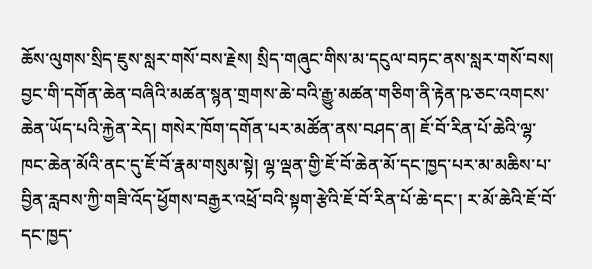ཆོས་ལུགས་སྲིད་ཇུས་སླར་གསོ་བས་རྗེས། སྲིད་གཞུང་གིས་མ་དངུལ་བཏང་ནས་སླར་གསོ་བས། བྱང་གི་དགོན་ཆེན་བཞིའི་མཚན་སྙན་གྲགས་ཆེ་བའི་རྒྱུ་མཚན་གཅིག་ནི་རྟེན་ཥ་ཅང་འགངས་ཆེན་ཡོད་པའི་རྐྱེན་རེད། གསེར་ཁོག་དགོན་པར་མཚོན་ནས་བཤད་ན། ཇོ་བོ་རིན་པོ་ཆེའི་ལྷ་ཁང་ཆེན་མོའི་ནང་དུ་ཇོ་བོ་རྣམ་གསུམ་སྟེ། ལྷ་ལྡན་གྱི་ཇོ་བོ་ཆེན་མོ་དང་ཁྱད་པར་མ་མཆིས་པ་བྱིན་རླབས་ཀྱི་གཟི་འོད་ཕྱོགས་བརྒྱར་འཕྲོ་བའི་སྟག་རྩེའི་ཇོ་བོ་རིན་པོ་ཆེ་དང་། ར་མོ་ཆེའི་ཇོ་བོ་དང་ཁྱད་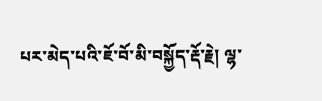པར་མེད་པའི་ཇོ་བོ་མི་བསྐྱོད་རྡོ་རྗེ། ལྷ་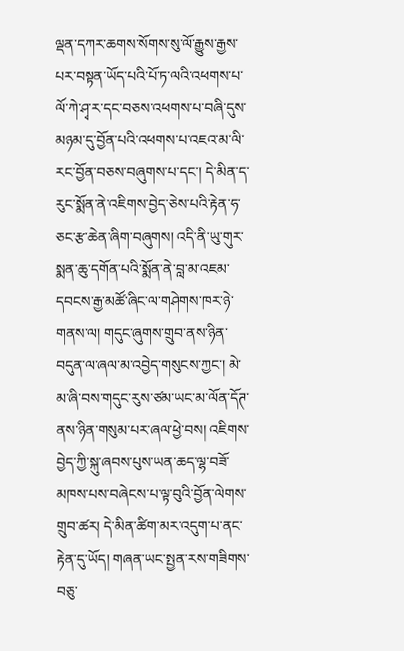ལྡན་དཀར་ཆགས་སོགས་སུ་ལོ་རྒྱུས་རྒྱས་པར་བསྟན་ཡོད་པའི་པོ་ཏ་ལའི་འཕགས་པ་ལོ་ཀེ་ཤྭ་ར་དང་བཅས་འཕགས་པ་བཞི་དུས་མཉམ་དུ་བྱོན་པའི་འཕགས་པ་འཇའ་མ་ལི་རང་བྱོན་བཅས་བཞུགས་པ་དང་། དེ་མིན་ད་རུང་སྨོན་ནེ་འཇིགས་བྱེད་ཅེས་པའི་རྟེན་ཧ་ཅང་རྩ་ཆེན་ཞིག་བཞུགས། འདི་ནི་ཡུ་གུར་སྨན་ཆུ་དགོན་པའི་སྨོན་ནེ་བླ་མ་འཇམ་དབངས་རྒྱ་མཚོ་ཞིང་ལ་གཤེགས་ཁར་ཉེ་གནས་ལ། གདུང་ཞུགས་གྲུབ་ནས་ཉིན་བདུན་ལ་ཞལ་མ་འབྱེད་གསུངས་ཀྱང་། མེ་མ་ཞི་བས་གདུང་རུས་ཙམ་ཡང་མ་ལོན་དོཊ་ནས་ཉིན་གསུམ་པར་ཞལ་ཕྱེ་བས། འཇིགས་བྱེད་ཀྱི་སྐུ་ཞབས་པུས་ཡན་ཆད་ལྷ་བཟོ་མཁས་པས་བཞེངས་པ་ལྟ་བུའི་བྱོན་ལེགས་གྲུབ་ཚར། དེ་མིན་ཚིག་མར་འདུག་པ་ནང་རྟེན་དུ་ཡོད། གཞན་ཡང་སྤྱན་རས་གཟིགས་བཅུ་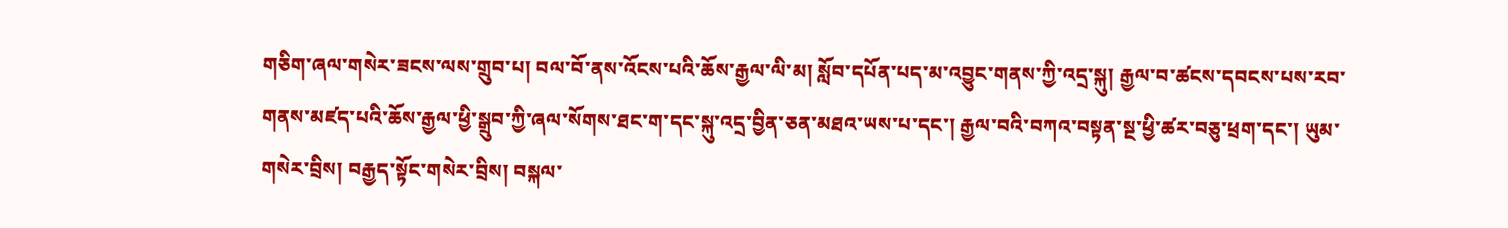གཅིག་ཞལ་གསེར་ཟངས་ལས་གྲུབ་པ། བལ་བོ་ནས་འོངས་པའི་ཆོས་རྒྱལ་ལི་མ། སློབ་དཔོན་པད་མ་འབྱུང་གནས་ཀྱི་འདྲ་སྐུ། རྒྱལ་བ་ཚངས་དབངས་པས་རབ་གནས་མཛད་པའི་ཆོས་རྒྱལ་ཕྱི་སྒྲུབ་ཀྱི་ཞལ་སོགས་ཐང་ག་དང་སྐུ་འདྲ་བྱིན་ཅན་མཐའ་ཡས་པ་དང་། རྒྱལ་བའི་བཀའ་བསྟན་སྔ་ཕྱི་ཚར་བཅུ་ཕྲག་དང་། ཡུམ་གསེར་བྲིས། བརྒྱད་སྟོང་གསེར་བྲིས། བསྐལ་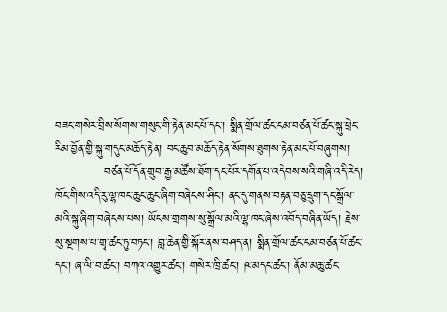བཟང་གསེར་བྲིས་སོགས་གསུང་གི་རྟེན་མང་པོ་དང་། སྨིན་གྲོལ་ཚང་ངམ་བཙན་པོ་ཚང་སྐུ་ཕྲེང་རིམ་བྱོན་གྱི་སྐུ་གདུང་མཆོད་རྟེན། བང་ཆུབ་མཆོད་རྟེན་སོགས་ཐུགས་རྟེན་མང་པོ་བཞུགས།
            བཙན་པོ་དོན་གྲུབ་རྒྱ་མཚོས་ཐོག་དང་པོར་དགོན་པ་འདེབས་སའི་གཞི་འདི་རེད། ཁོང་གིས་འདི་རུ་ལྷ་ཁང་ཆུང་ཆུང་ཞིག་བཞེངས་ཤིང་། ནང་དུ་གནས་བརྟན་བཅུ་དྲུག་དང་སྒྲོལ་མའི་སྐུ་ཞིག་བཞེངས་པས། ཡོངས་གྲགས་སུ་སྒྲོལ་མའི་ལྷ་ཁང་ཞེས་འབོད་བཞིན་ཡོད། རྗེས་སུ་སྔགས་པ་གྲྭ་ཚང་ཏུ་བཏང་། བླ་ཆེན་གྱི་སྐོར་ནས་བཤད་ན། སྨིན་གྲོལ་ཚང་ངམ་བཙན་པོ་ཚང་དང་། ཞ་ལི་བ་ཚང་། བཀའ་འགྱུར་ཚང་། གསེར་ཁྲི་ཚང་། ཥ་མདང་ཚང་། ནོམ་མཆུ་ཚང་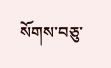སོགས་བཅུ་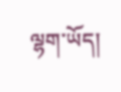ལྷག་ཡོད།